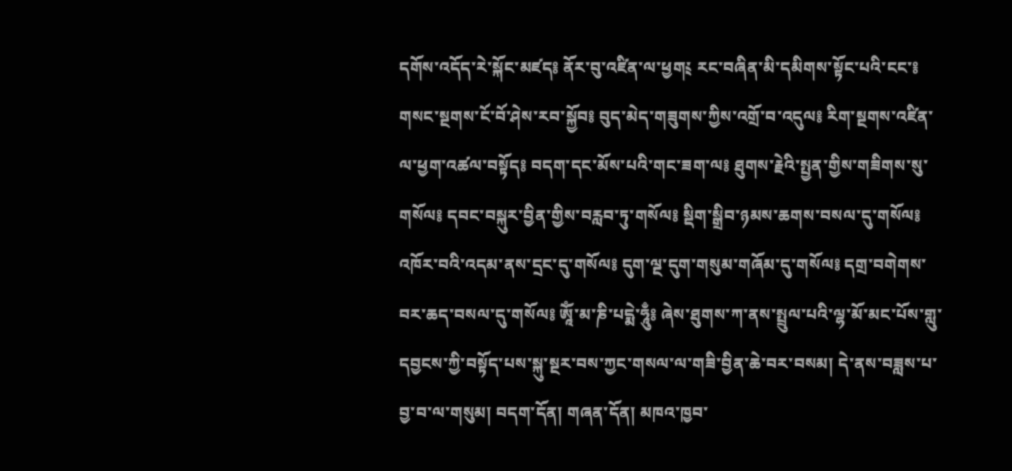དགོས་འདོད་རེ་སྐོང་མཛད༔ ནོར་བུ་འཛིན་ལ་ཕྱག༴ རང་བཞིན་མི་དམིགས་སྟོང་པའི་ངང་༔ གསང་སྔགས་ངོ་བོ་ཤེས་རབ་སྐྱོབ༔ བུད་མེད་གཟུགས་ཀྱིས་འགྲོ་བ་འདུལ༔ རིག་སྔགས་འཛིན་ལ་ཕྱག་འཚལ་བསྟོད༔ བདག་དང་མོས་པའི་གང་ཟག་ལ༔ ཐུགས་རྗེའི་སྤྱན་གྱིས་གཟིགས་སུ་གསོལ༔ དབང་བསྐུར་བྱིན་གྱིས་བརླབ་ཏུ་གསོལ༔ སྡིག་སྒྲིབ་ཉམས་ཆགས་བསལ་དུ་གསོལ༔ འཁོར་བའི་འདམ་ནས་དྲང་དུ་གསོལ༔ དུག་ལྔ་དུག་གསུམ་གཞོམ་དུ་གསོལ༔ དགྲ་བགེགས་བར་ཆད་བསལ་དུ་གསོལ༔ ཨཱོཾ་མ་ཎི་པདྨེ་ཧཱུྃ༔ ཞེས་ཐུགས་ཀ་ནས་སྤྲུལ་པའི་ལྷ་མོ་མང་པོས་གླུ་དབྱངས་ཀྱི་བསྟོད་པས་སྐུ་སྔར་བས་ཀྱང་གསལ་ལ་གཟི་བྱིན་ཆེ་བར་བསམ། དེ་ནས་བཟླས་པ་བྱ་བ་ལ་གསུམ། བདག་དོན། གཞན་དོན། མཁའ་ཁྱབ་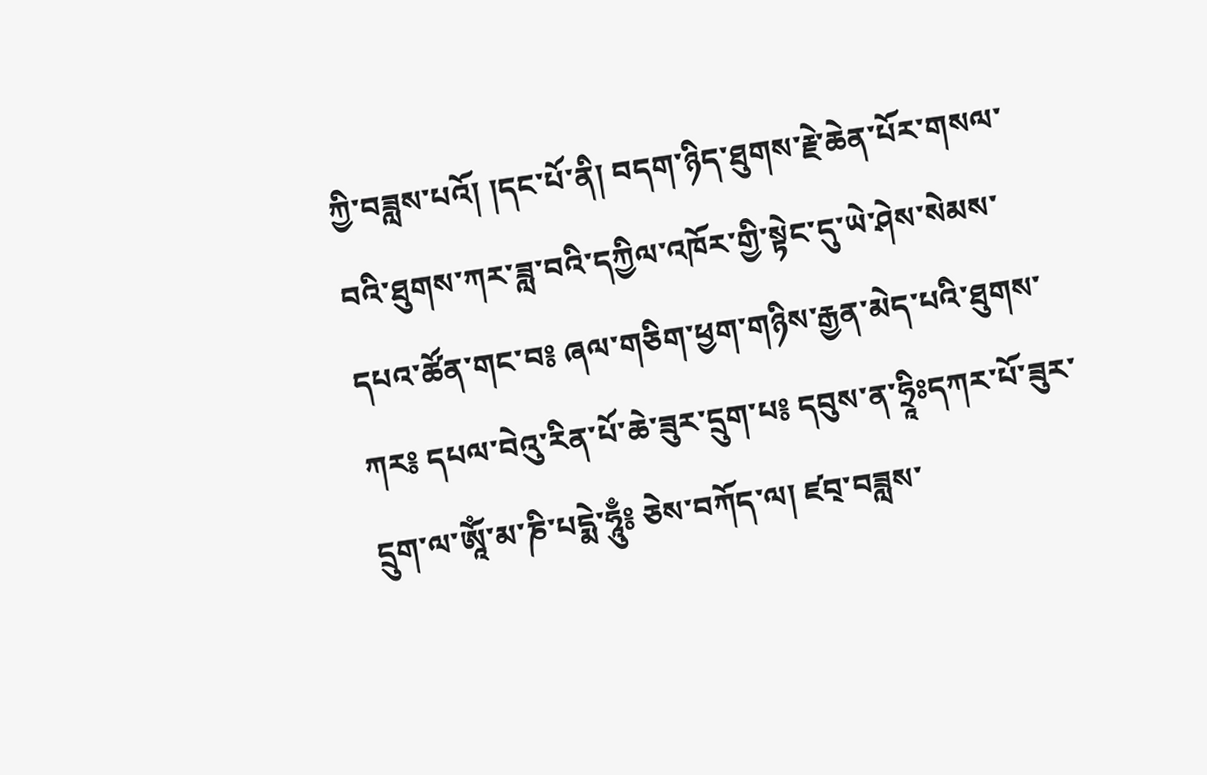ཀྱི་བཟླས་པའོ། །དང་པོ་ནི། བདག་ཉིད་ཐུགས་རྗེ་ཆེན་པོར་གསལ་བའི་ཐུགས་ཀར་ཟླ་བའི་དཀྱིལ་འཁོར་གྱི་སྟེང་དུ་ཡེ་ཤེས་སེམས་དཔའ་ཚོན་གང་བ༔ ཞལ་གཅིག་ཕྱག་གཉིས་རྒྱན་མེད་པའི་ཐུགས་ཀར༔ དཔལ་བེའུ་རིན་པོ་ཆེ་ཟུར་དྲུག་པ༔ དབུས་ན་ཧྲཱིཿདཀར་པོ་ཟུར་དྲུག་ལ་ཨཱོཾ་མ་ཎི་པདྨེ་ཧཱུྃ༔ ཅེས་བཀོད་ལ། ཛབ྄་བཟླས་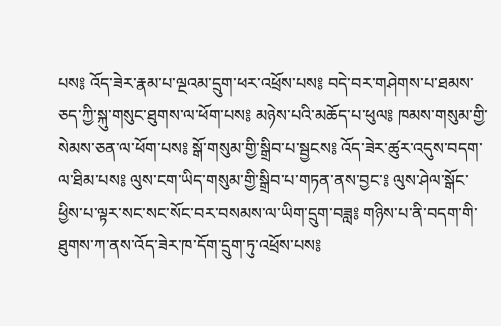པས༔ འོད་ཟེར་རྣམ་པ་ལྔའམ་དྲུག་ཕར་འཕྲོས་པས༔ བདེ་བར་གཤེགས་པ་ཐམས་ཅད་ཀྱི་སྐུ་གསུང་ཐུགས་ལ་ཕོག་པས༔ མཉེས་པའི་མཆོད་པ་ཕུལ༔ ཁམས་གསུམ་གྱི་སེམས་ཅན་ལ་ཕོག་པས༔ སྒོ་གསུམ་གྱི་སྒྲིབ་པ་སྦྱངས༔ འོད་ཟེར་ཚུར་འདུས་བདག་ལ་ཐིམ་པས༔ ལུས་ངག་ཡིད་གསུམ་གྱི་སྒྲིབ་པ་གཏན་ནས་བྱང་༔ ལུས་ཤེལ་སྒོང་ཕྱིས་པ་ལྟར་སང་སང་སོང་བར་བསམས་ལ་ཡིག་དྲུག་བཟླ༔ གཉིས་པ་ནི་བདག་གི་ཐུགས་ཀ་ནས་འོད་ཟེར་ཁ་དོག་དྲུག་ཏུ་འཕྲོས་པས༔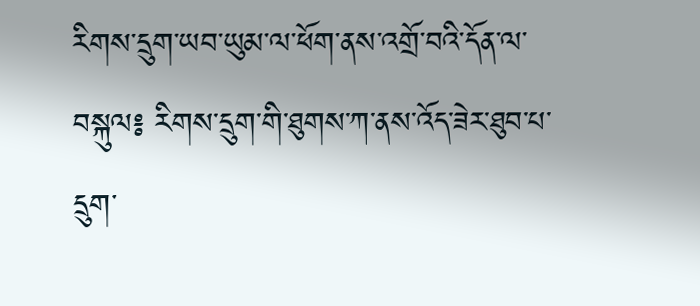རིགས་དྲུག་ཡབ་ཡུམ་ལ་ཕོག་ནས་འགྲོ་བའི་དོན་ལ་བསྐུལ༔ རིགས་དྲུག་གི་ཐུགས་ཀ་ནས་འོད་ཟེར་ཐུབ་པ་དྲུག་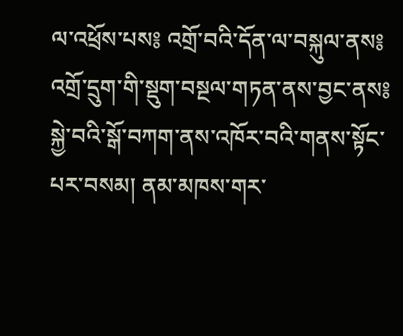ལ་འཕྲོས་པས༔ འགྲོ་བའི་དོན་ལ་བསྐུལ་ནས༔ འགྲོ་དྲུག་གི་སྡུག་བསྔལ་གཏན་ནས་བྱང་ནས༔ སྐྱེ་བའི་སྒོ་བཀག་ནས་འཁོར་བའི་གནས་སྟོང་པར་བསམ། ནམ་མཁས་གར་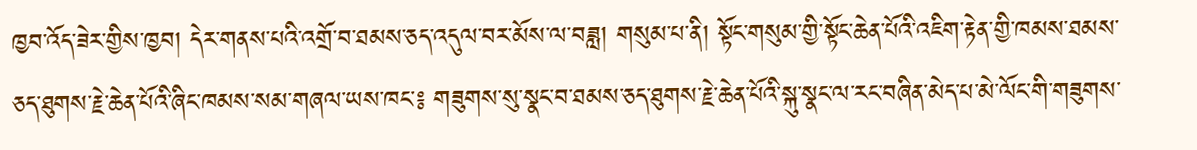ཁྱབ་འོད་ཟེར་གྱིས་ཁྱབ། དེར་གནས་པའི་འགྲོ་བ་ཐམས་ཅད་འདུལ་བར་མོས་ལ་བཟླ། གསུམ་པ་ནི། སྟོང་གསུམ་གྱི་སྟོང་ཆེན་པོའི་འཇིག་རྟེན་གྱི་ཁམས་ཐམས་ཅད་ཐུགས་རྗེ་ཆེན་པོའི་ཞིང་ཁམས་སམ་གཞལ་ཡས་ཁང་༔ གཟུགས་སུ་སྣང་བ་ཐམས་ཅད་ཐུགས་རྗེ་ཆེན་པོའི་སྐུ་སྣང་ལ་རང་བཞིན་མེད་པ་མེ་ལོང་གི་གཟུགས་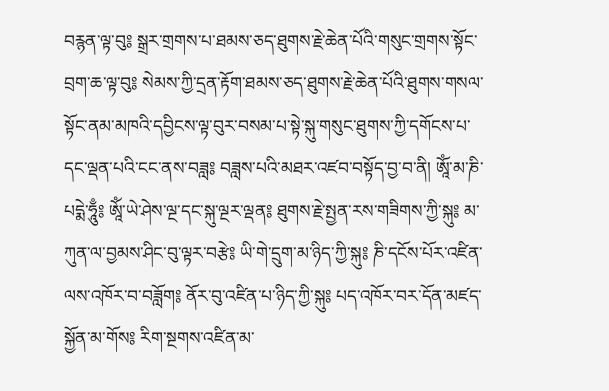བརྙན་ལྟ་བུ༔ སྒྲར་གྲགས་པ་ཐམས་ཅད་ཐུགས་རྗེ་ཆེན་པོའི་གསུང་གྲགས་སྟོང་བྲག་ཆ་ལྟ་བུ༔ སེམས་ཀྱི་དྲན་རྟོག་ཐམས་ཅད་ཐུགས་རྗེ་ཆེན་པོའི་ཐུགས་གསལ་སྟོང་ནམ་མཁའི་དབྱིངས་ལྟ་བུར་བསམ་པ་སྟེ་སྐུ་གསུང་ཐུགས་ཀྱི་དགོངས་པ་དང་ལྡན་པའི་ངང་ནས་བཟླ༔ བཟླས་པའི་མཐར་འཛབ་བསྟོད་བྱ་བ་ནི། ཨཱོཾ་མ་ཎི་པདྨེ་ཧཱུྃ༔ ཨཱོཾ་ཡེ་ཤེས་ལྔ་དང་སྐུ་ལྔར་ལྡན༔ ཐུགས་རྗེ་སྤྱན་རས་གཟིགས་ཀྱི་སྐུ༔ མ་ཀུན་ལ་བྱམས་ཤིང་བུ་ལྟར་བརྩེ༔ ཡི་གེ་དྲུག་མ་ཉིད་ཀྱི་སྐུ༔ ཎི་དངོས་པོར་འཛིན་ལས་འཁོར་བ་བཟློག༔ ནོར་བུ་འཛིན་པ་ཉིད་ཀྱི་སྐུ༔ པད་འཁོར་བར་དོན་མཛད་སྐྱོན་མ་གོས༔ རིག་སྔགས་འཛིན་མ་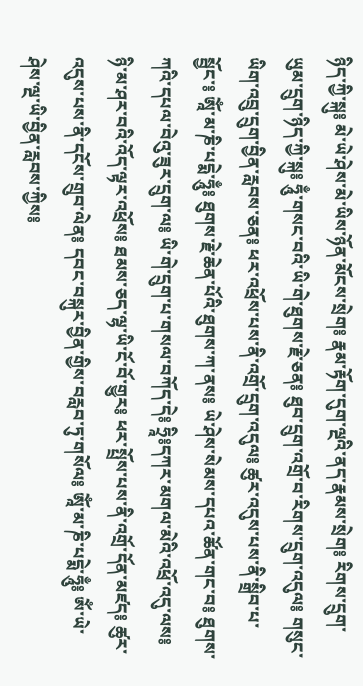ཉིད་ཀྱི་སྐུ༔ མེ་ཡེ་ཤེས་མེ་ཡིས་ཉོན་མོངས་སྲེག༔ རྣམ་རྟོག་དུག་ལྔའི་ནད་རྣམས་སྲེག༔ རིགས་དྲུག་ཡུམ་དྲུག་ཉིད་ཀྱི་སྐུ༔ ཧཱུྃ་གསང་བའི་ཡི་གེ་ཐུགས་རྗེ་ཅན༔ ཐུབ་དྲུག་འགྲོ་བ་རིགས་དྲུག་འདུལ༔ གསུང་ཡིག་འབྲུ་དྲུག་བྱིན་རླབས་ཅན༔ ཕར་འཕྲོས་པས་ནི་འགྲོ་དྲུག་འདུལ༔ ཚུར་འདུས་པས་ནི་སྒྲིབ་པ་སྦྱོང་༔ ཨཱོཾ་མ་ཎི་པདྨེ་ཧཱུྃ༔ ཐུགས་རྗེ་ཆེན་པོའི་ཐུགས་ཀ་ནས༔ ཡེ་ཤེས་སེམས་དཔའ་ཚོན་གང་བ༔ ཐུགས་ཀའི་དཔལ་བེའུ་ཟུར་དྲུག་ལ༔ ཡི་གེ་དྲུག་པ་གསལ་བཀོད་དེ༔ ཧྲཱི༔དཀར་མགལ་མེའི་འཕྲོ་འདུ་ལས༔ ཉི་མ་ཤར་བའི་འོད་ལྟར་འཕྲོས༔ ཐམས་ཅད་ལྷ་ཡི་ངོ་བོ་གྱུར༔ ཕར་སྤྲོས་པས་ནི་འགྲོ་དོན་མཛད༔ ཚུར་འདུས་པས་ནི་དངོས་གྲུབ་ལེན༔ དབང་བསྐུར་བྱིན་གྱིས་བརླབ་ཏུ་གསོལ༔ ཨཱོཾ་མ་ཎི་པདྨེ་ཧཱུྃ༔ ཨོཾ་ཡེ་ཤེས་ལྔ་ཡི་བྱིན་རླབས་ཀྱིས༔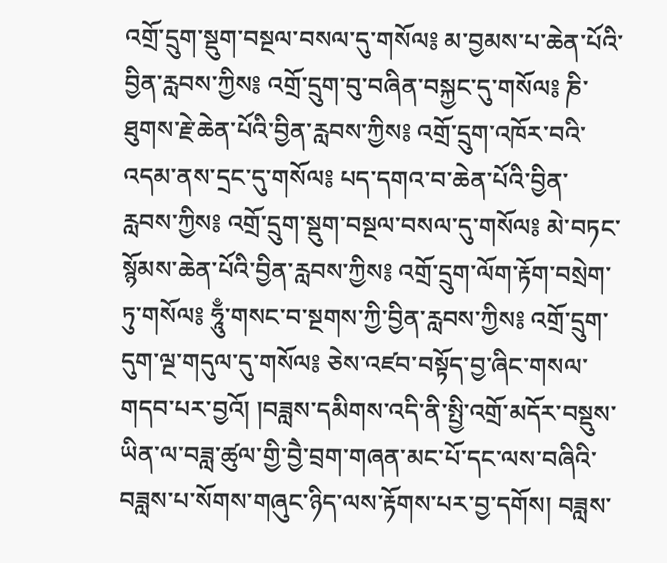འགྲོ་དྲུག་སྡུག་བསྔལ་བསལ་དུ་གསོལ༔ མ་བྱམས་པ་ཆེན་པོའི་བྱིན་རླབས་ཀྱིས༔ འགྲོ་དྲུག་བུ་བཞིན་བསྐྱང་དུ་གསོལ༔ ཎི་ཐུགས་རྗེ་ཆེན་པོའི་བྱིན་རླབས་ཀྱིས༔ འགྲོ་དྲུག་འཁོར་བའི་འདམ་ནས་དྲང་དུ་གསོལ༔ པད་དགའ་བ་ཆེན་པོའི་བྱིན་རླབས་ཀྱིས༔ འགྲོ་དྲུག་སྡུག་བསྔལ་བསལ་དུ་གསོལ༔ མེ་བཏང་སྙོམས་ཆེན་པོའི་བྱིན་རླབས་ཀྱིས༔ འགྲོ་དྲུག་ལོག་རྟོག་བསྲེག་ཏུ་གསོལ༔ ཧཱུྃ་གསང་བ་སྔགས་ཀྱི་བྱིན་རླབས་ཀྱིས༔ འགྲོ་དྲུག་དུག་ལྔ་གདུལ་དུ་གསོལ༔ ཅེས་འཛབ་བསྟོད་བྱ་ཞིང་གསལ་གདབ་པར་བྱའོ། །བཟླས་དམིགས་འདི་ནི་སྤྱི་འགྲོ་མདོར་བསྡུས་ཡིན་ལ་བཟླ་ཚུལ་གྱི་བྱཻ་བྲག་གཞན་མང་པོ་དང་ལས་བཞིའི་བཟླས་པ་སོགས་གཞུང་ཉིད་ལས་རྟོགས་པར་བྱ་དགོས། བཟླས་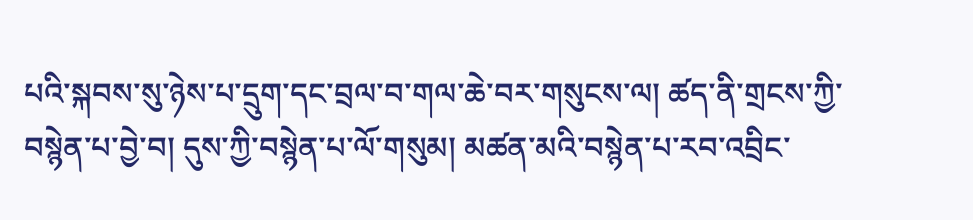པའི་སྐབས་སུ་ཉེས་པ་དྲུག་དང་བྲལ་བ་གལ་ཆེ་བར་གསུངས་ལ། ཚད་ནི་གྲངས་ཀྱི་བསྙེན་པ་བྱེ་བ། དུས་ཀྱི་བསྙེན་པ་ལོ་གསུམ། མཚན་མའི་བསྙེན་པ་རབ་འབྲིང་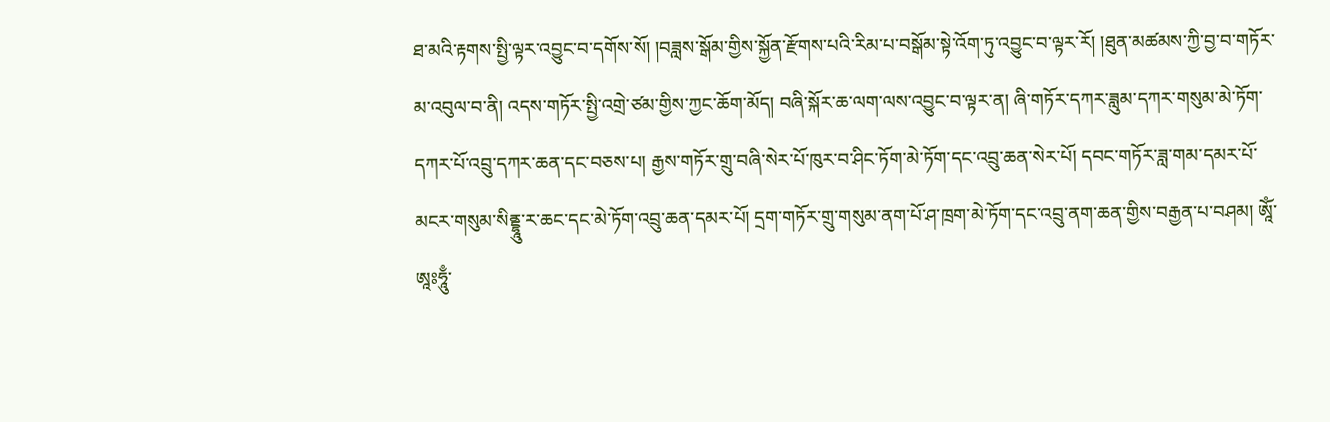ཐ་མའི་རྟགས་སྤྱི་ལྟར་འབྱུང་བ་དགོས་སོ། །བཟླས་སྒོམ་གྱིས་སྐྱོན་རྫོགས་པའི་རིམ་པ་བསྒོམ་སྟེ་འོག་ཏུ་འབྱུང་བ་ལྟར་རོ། །ཐུན་མཚམས་ཀྱི་བྱ་བ་གཏོར་མ་འབུལ་བ་ནི། འདས་གཏོར་སྤྱི་འགྲེ་ཙམ་གྱིས་ཀྱང་ཆོག་མོད། བཞི་སྐོར་ཆ་ལག་ལས་འབྱུང་བ་ལྟར་ན། ཞི་གཏོར་དཀར་ཟླུམ་དཀར་གསུམ་མེ་ཏོག་དཀར་པོ་འབྲུ་དཀར་ཆན་དང་བཅས་པ། རྒྱས་གཏོར་གྲུ་བཞི་སེར་པོ་ཁུར་བ་ཤིང་ཏོག་མེ་ཏོག་དང་འབྲུ་ཆན་སེར་པོ། དབང་གཏོར་ཟླ་གམ་དམར་པོ་མངར་གསུམ་སིནྡྷཱུ་ར་ཆང་དང་མེ་ཏོག་འབྲུ་ཆན་དམར་པོ། དྲག་གཏོར་གྲུ་གསུམ་ནག་པོ་ཤ་ཁྲག་མེ་ཏོག་དང་འབྲུ་ནག་ཆན་གྱིས་བརྒྱན་པ་བཤམ། ཨཱོཾ་ཨཱཿཧཱུྃ་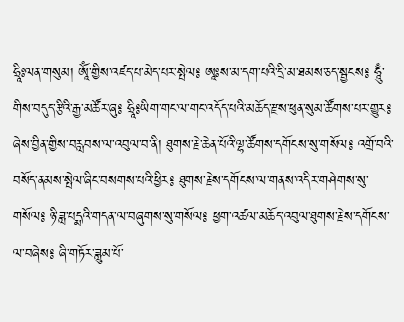ཧྲཱིཿལན་གསུམ། ཨཱོཾ་གྱིས་འཛད་པ་མེད་པར་སྤེལ༔ ཨཱཿས་མ་དག་པའི་དྲི་མ་ཐམས་ཅད་སྦྱངས༔ ཧཱུྃ་གིས་བདུད་རྩིའི་རྒྱ་མཚོར་ཞུ༔ ཧྲཱི༔ཡིག་གང་ལ་གང་འདོད་པའི་མཆོད་རྫས་ཕུན་སུམ་ཚོགས་པར་གྱུར༔ ཞེས་བྱིན་གྱིས་བརླབས་ལ་འབུལ་བ་ནི། ཐུགས་རྗེ་ཆེན་པོའི་ལྷ་ཚོགས་དགོངས་སུ་གསོལ༔ འགྲོ་བའི་བསོད་ནམས་སྤེལ་ཞིང་བསགས་པའི་ཕྱིར༔ ཐུགས་རྗེས་དགོངས་ལ་གནས་འདིར་གཤེགས་སུ་གསོལ༔ ཉི་ཟླ་པདྨའི་གདན་ལ་བཞུགས་སུ་གསོལ༔ ཕྱག་འཚལ་མཆོད་འབུལ་ཐུགས་རྗེས་དགོངས་ལ་བཞེས༔ ཞི་གཏོར་ཟླུམ་པོ་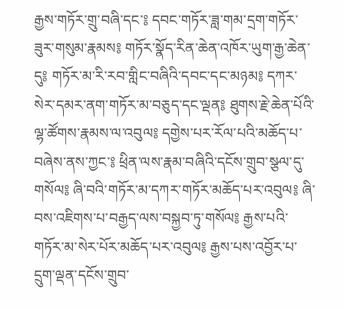རྒྱས་གཏོར་གྲུ་བཞི་དང་༔ དབང་གཏོར་ཟླ་གམ་དྲག་གཏོར་ཟུར་གསུམ་རྣམས༔ གཏོར་སྣོད་རིན་ཆེན་འཁོར་ཡུག་རྒྱ་ཆེན་དུ༔ གཏོར་མ་རི་རབ་གླིང་བཞིའི་དབང་དང་མཉམ༔ དཀར་སེར་དམར་ནག་གཏོར་མ་བཅུད་དང་ལྡན༔ ཐུགས་རྗེ་ཆེན་པོའི་ལྷ་ཚོགས་རྣམས་ལ་འབུལ༔ དགྱེས་པར་རོལ་པའི་མཆོད་པ་བཞེས་ནས་ཀྱང་༔ ཕྲིན་ལས་རྣམ་བཞིའི་དངོས་གྲུབ་སྩལ་དུ་གསོལ༔ ཞི་བའི་གཏོར་མ་དཀར་གཏོར་མཆོད་པར་འབུལ༔ ཞི་བས་འཇིགས་པ་བརྒྱད་ལས་བསྐྱབ་ཏུ་གསོལ༔ རྒྱས་པའི་གཏོར་མ་སེར་པོར་མཆོད་པར་འབུལ༔ རྒྱས་པས་འབྱོར་པ་དྲུག་ལྡན་དངོས་གྲུབ་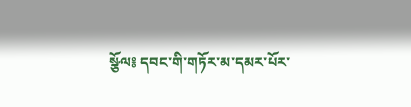སྩོལ༔ དབང་གི་གཏོར་མ་དམར་པོར་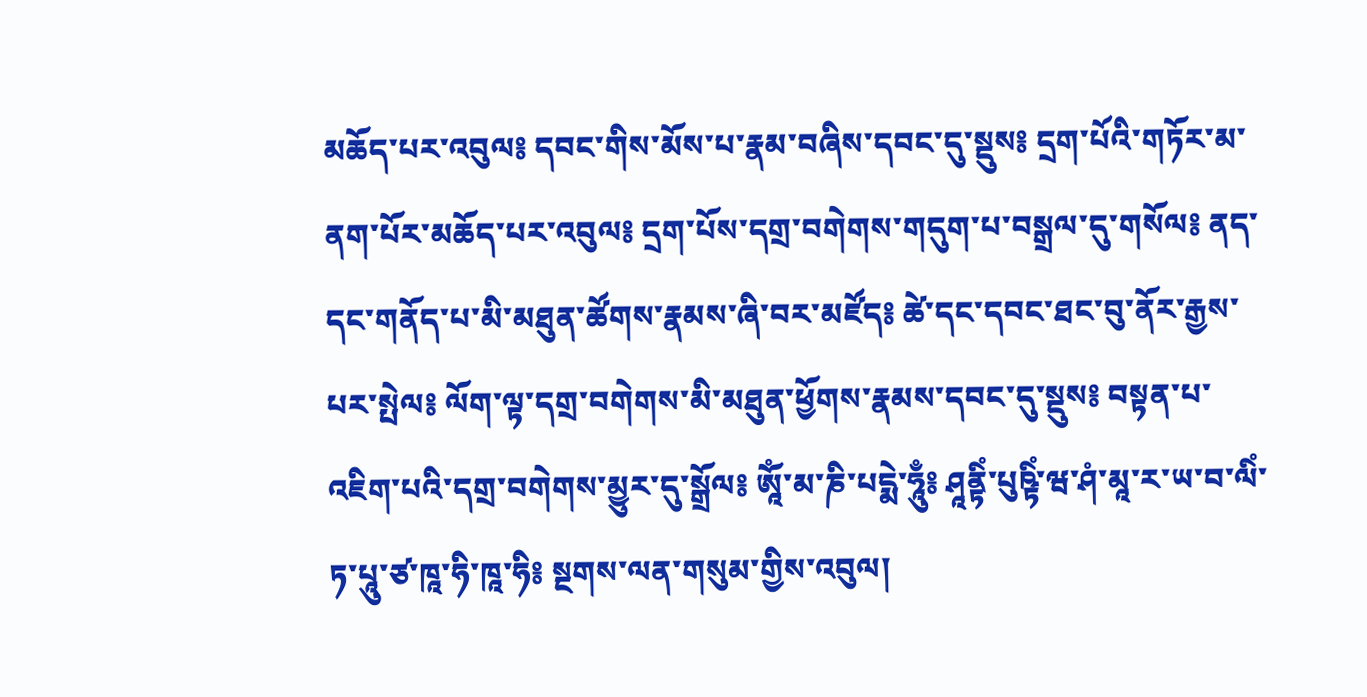མཆོད་པར་འབུལ༔ དབང་གིས་མོས་པ་རྣམ་བཞིས་དབང་དུ་སྡུས༔ དྲག་པོའི་གཏོར་མ་ནག་པོར་མཆོད་པར་འབུལ༔ དྲག་པོས་དགྲ་བགེགས་གདུག་པ་བསྒྲལ་དུ་གསོལ༔ ནད་དང་གནོད་པ་མི་མཐུན་ཚོགས་རྣམས་ཞི་བར་མཛོད༔ ཚེ་དང་དབང་ཐང་བུ་ནོར་རྒྱས་པར་སྤེལ༔ ལོག་ལྟ་དགྲ་བགེགས་མི་མཐུན་ཕྱོགས་རྣམས་དབང་དུ་སྡུས༔ བསྟན་པ་འཇིག་པའི་དགྲ་བགེགས་མྱུར་དུ་སྒྲོལ༔ ཨཱོཾ་མ་ཎི་པདྨེ་ཧཱུྃ༔ ཤཱནྟིཾ་པུཥྟིཾ་ཝ་ཤཾ་མཱ་ར་ཡ་བ་ལིཾ་ཏ་པཱུ་ཙ་ཁཱ་ཧི་ཁཱ་ཧི༔ སྔགས་ལན་གསུམ་གྱིས་འབུལ།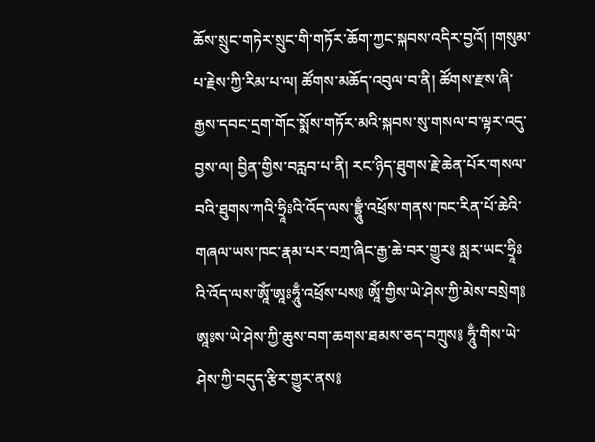ཆོས་སྲུང་གཏེར་སྲུང་གི་གཏོར་ཆོག་ཀྱང་སྐབས་འདིར་བྱའོ། །གསུམ་པ་རྗེས་ཀྱི་རིམ་པ་ལ། ཚོགས་མཆོད་འབུལ་བ་ནི། ཚོགས་རྫས་ཞི་རྒྱས་དབང་དྲག་གོང་སྨོས་གཏོར་མའི་སྐབས་སུ་གསལ་བ་ལྟར་འདུ་བྱས་ལ། བྱིན་གྱིས་བརླབ་པ་ནི། རང་ཉིད་ཐུགས་རྗེ་ཆེན་པོར་གསལ་བའི་ཐུགས་ཀའི་ཧྲཱིཿའི་འོད་ལས་བྷྲཱུྃ་འཕྲོས་གནས་ཁང་རིན་པོ་ཆེའི་གཞལ་ཡས་ཁང་རྣམ་པར་བཀྲ་ཞིང་རྒྱ་ཆེ་བར་གྱུར༔ སླར་ཡང་ཧྲཱིཿའི་འོད་ལས་ཨཱོཾ་ཨཱཿཧཱུྃ་འཕྲོས་པས༔ ཨཱོཾ་གྱིས་ཡེ་ཤེས་ཀྱི་མེས་བསྲེག༔ ཨཱཿས་ཡེ་ཤེས་ཀྱི་ཆུས་བག་ཆགས་ཐམས་ཅད་བཀྲུས༔ ཧཱུྃ་གིས་ཡེ་ཤེས་ཀྱི་བདུད་རྩིར་གྱུར་ནས༔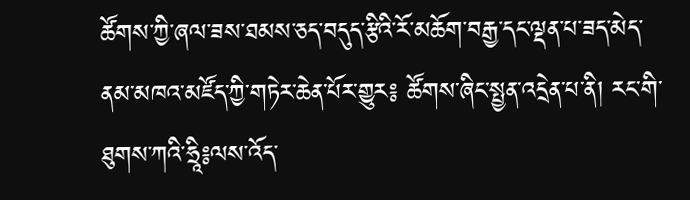ཚོགས་ཀྱི་ཞལ་ཟས་ཐམས་ཅད་བདུད་རྩིའི་རོ་མཆོག་བརྒྱ་དང་ལྡན་པ་ཟད་མེད་ནམ་མཁའ་མཛོད་ཀྱི་གཏེར་ཆེན་པོར་གྱུར༔ ཚོགས་ཞིང་སྤྱན་འདྲེན་པ་ནི། རང་གི་ཐུགས་ཀའི་ཧྲཱི༔ལས་འོད་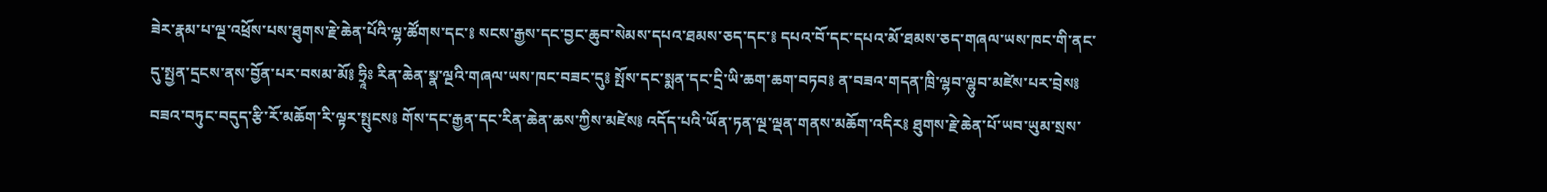ཟེར་རྣམ་པ་ལྔ་འཕྲོས་པས་ཐུགས་རྗེ་ཆེན་པོའི་ལྷ་ཚོགས་དང་༔ སངས་རྒྱས་དང་བྱང་ཆུབ་སེམས་དཔའ་ཐམས་ཅད་དང་༔ དཔའ་བོ་དང་དཔའ་མོ་ཐམས་ཅད་གཞལ་ཡས་ཁང་གི་ནང་དུ་སྤྱན་དྲངས་ནས་བྱོན་པར་བསམ་མོ༔ ཧྲཱིཿ རིན་ཆེན་སྣ་ལྔའི་གཞལ་ཡས་ཁང་བཟང་དུ༔ སྤོས་དང་སྨན་དང་དྲི་ཡི་ཆག་ཆག་བཏབ༔ ན་བཟའ་གདན་ཁྲི་ལྷབ་ལྷུབ་མཛེས་པར་བྲེས༔ བཟའ་བཏུང་བདུད་རྩི་རོ་མཆོག་རི་ལྟར་སྤུངས༔ གོས་དང་རྒྱན་དང་རིན་ཆེན་ཆས་ཀྱིས་མཛེས༔ འདོད་པའི་ཡོན་ཏན་ལྔ་ལྡན་གནས་མཆོག་འདིར༔ ཐུགས་རྗེ་ཆེན་པོ་ཡབ་ཡུམ་སྲས་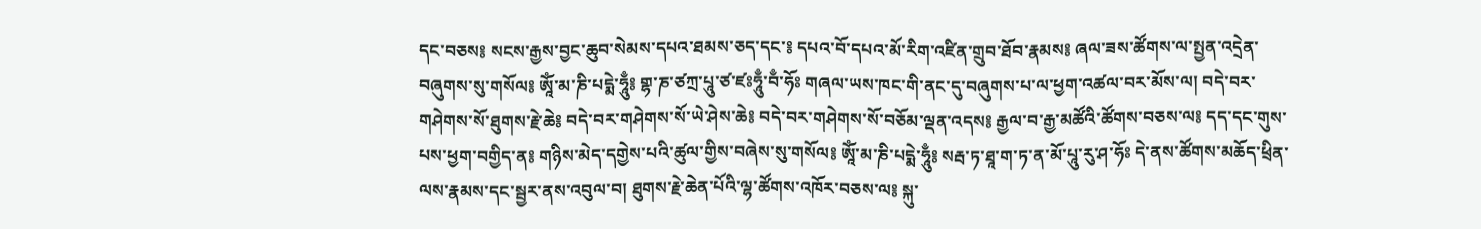དང་བཅས༔ སངས་རྒྱས་བྱང་ཆུབ་སེམས་དཔའ་ཐམས་ཅད་དང་༔ དཔའ་བོ་དཔའ་མོ་རིག་འཛིན་གྲུབ་ཐོབ་རྣམས༔ ཞལ་ཟས་ཚོགས་ལ་སྤྱན་འདྲེན་བཞུགས་སུ་གསོལ༔ ཨཱོཾ་མ་ཎི་པདྨེ་ཧཱུྃ༔ གྷ་ཎ་ཙཀྲ་པཱུ་ཙ་ཛཿཧཱུྃ་བྃ་ཧོཿ གཞལ་ཡས་ཁང་གི་ནང་དུ་བཞུགས་པ་ལ་ཕྱག་འཚལ་བར་མོས་ལ། བདེ་བར་གཤེགས་སོ་ཐུགས་རྗེ་ཆེ༔ བདེ་བར་གཤེགས་སོ་ཡེ་ཤེས་ཆེ༔ བདེ་བར་གཤེགས་སོ་བཅོམ་ལྡན་འདས༔ རྒྱལ་བ་རྒྱ་མཚོའི་ཚོགས་བཅས་ལ༔ དད་དང་གུས་པས་ཕྱག་བགྱིད་ན༔ གཉིས་མེད་དགྱེས་པའི་ཚུལ་གྱིས་བཞེས་སུ་གསོལ༔ ཨཱོཾ་མ་ཎི་པདྨེ་ཧཱུྃ༔ སརྦ་ཏ་ཐཱ་ག་ཏ་ན་མོ་པཱུ་རུ་ཤ་ཧོཿ དེ་ནས་ཚོགས་མཆོད་ཕྲིན་ལས་རྣམས་དང་སྦྱར་ནས་འབུལ་བ། ཐུགས་རྗེ་ཆེན་པོའི་ལྷ་ཚོགས་འཁོར་བཅས་ལ༔ སྐུ་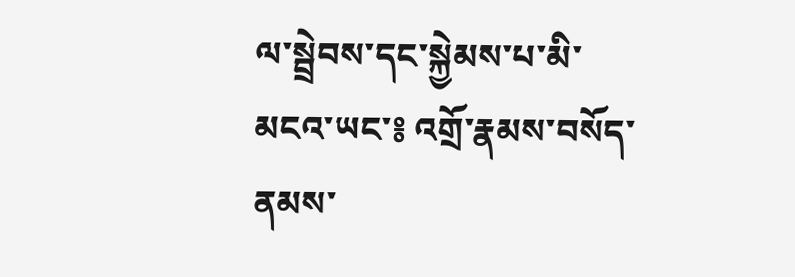ལ་སྦྲེབས་དང་སྐྱེམས་པ་མི་མངའ་ཡང་༔ འགྲོ་རྣམས་བསོད་ནམས་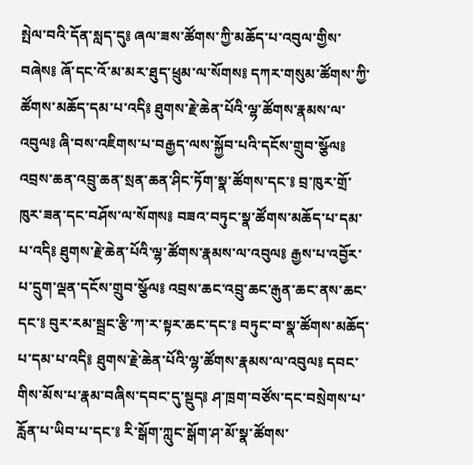སྤེལ་བའི་དོན་སླད་དུ༔ ཞལ་ཟས་ཚོགས་ཀྱི་མཆོད་པ་འབུལ་གྱིས་བཞེས༔ ཞོ་དང་འོ་མ་མར་ཐུད་ཕྲུམ་ལ་སོགས༔ དཀར་གསུམ་ཚོགས་ཀྱི་ཚོགས་མཆོད་དམ་པ་འདི༔ ཐུགས་རྗེ་ཆེན་པོའི་ལྷ་ཚོགས་རྣམས་ལ་འབུལ༔ ཞི་བས་འཇིགས་པ་བརྒྱད་ལས་སྐྱོབ་པའི་དངོས་གྲུབ་སྩོལ༔ འབྲས་ཆན་འབྲུ་ཆན་སྲན་ཆན་ཤིང་ཏོག་སྣ་ཚོགས་དང་༔ བྲ་ཁུར་གྲོ་ཁུར་ཟན་དང་བཤོས་ལ་སོགས༔ བཟའ་བཏུང་སྣ་ཚོགས་མཆོད་པ་དམ་པ་འདི༔ ཐུགས་རྗེ་ཆེན་པོའི་ལྷ་ཚོགས་རྣམས་ལ་འབུལ༔ རྒྱས་པ་འབྱོར་པ་དྲུག་ལྡན་དངོས་གྲུབ་སྩོལ༔ འབྲས་ཆང་འབྲུ་ཆང་རྒུན་ཆང་ནས་ཆང་དང་༔ བུར་རམ་སྦྲང་རྩི་ཀ་ར་སྟར་ཆང་དང་༔ བཏུང་བ་སྣ་ཚོགས་མཆོད་པ་དམ་པ་འདི༔ ཐུགས་རྗེ་ཆེན་པོའི་ལྷ་ཚོགས་རྣམས་ལ་འབུལ༔ དབང་གིས་མོས་པ་རྣམ་བཞིས་དབང་དུ་སྡུད༔ ཤ་ཁྲག་བཙོས་དང་བསྲེགས་པ་རློན་པ་ཡིབ་པ་དང་༔ རི་སྒོག་ཀླུང་སྒོག་ཤ་མོ་སྣ་ཚོགས་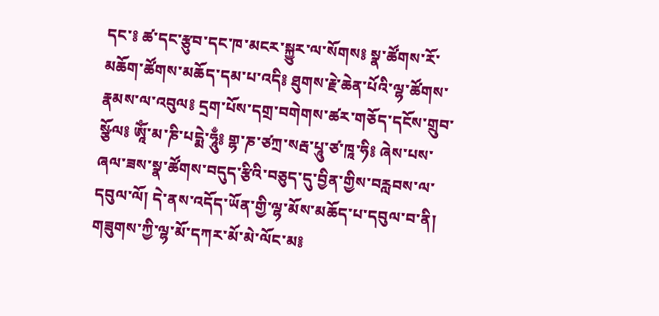དང་༔ ཚ་དང་རྩུབ་དང་ཁ་མངར་སྐྱུར་ལ་སོགས༔ སྣ་ཚོགས་རོ་མཆོག་ཚོགས་མཆོད་དམ་པ་འདི༔ ཐུགས་རྗེ་ཆེན་པོའི་ལྷ་ཚོགས་རྣམས་ལ་འབུལ༔ དྲག་པོས་དགྲ་བགེགས་ཚར་གཅོད་དངོས་གྲུབ་སྩོལ༔ ཨཱོཾ་མ་ཎི་པདྨེ་ཧཱུྃ༔ གྷ་ཎ་ཙཀྲ་སརྦ་པཱུ་ཙ་ཁཱ་ཧི༔ ཞེས་པས་ཞལ་ཟས་སྣ་ཚོགས་བདུད་རྩིའི་བཅུད་དུ་བྱིན་གྱིས་བརླབས་ལ་དབུལ་ལོ། དེ་ནས་འདོད་ཡོན་གྱི་ལྷ་མོས་མཆོད་པ་དབུལ་བ་ནི། གཟུགས་ཀྱི་ལྷ་མོ་དཀར་མོ་མེ་ལོང་མ༔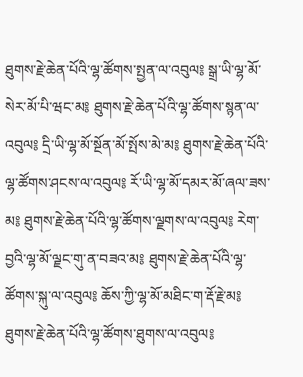ཐུགས་རྗེ་ཆེན་པོའི་ལྷ་ཚོགས་སྤྱན་ལ་འབུལ༔ སྒྲ་ཡི་ལྷ་མོ་སེར་མོ་པི་ཝང་མ༔ ཐུགས་རྗེ་ཆེན་པོའི་ལྷ་ཚོགས་སྙན་ལ་འབུལ༔ དྲི་ཡི་ལྷ་མོ་སྔོན་མོ་སྤོས་མེ་མ༔ ཐུགས་རྗེ་ཆེན་པོའི་ལྷ་ཚོགས་ཤངས་ལ་འབུལ༔ རོ་ཡི་ལྷ་མོ་དམར་མོ་ཞལ་ཟས་མ༔ ཐུགས་རྗེ་ཆེན་པོའི་ལྷ་ཚོགས་ལྗགས་ལ་འབུལ༔ རེག་བྱའི་ལྷ་མོ་ལྗང་གུ་ན་བཟའ་མ༔ ཐུགས་རྗེ་ཆེན་པོའི་ལྷ་ཚོགས་སྐུ་ལ་འབུལ༔ ཆོས་ཀྱི་ལྷ་མོ་མཐིང་ག་རྡོ་རྗེ་མ༔ ཐུགས་རྗེ་ཆེན་པོའི་ལྷ་ཚོགས་ཐུགས་ལ་འབུལ༔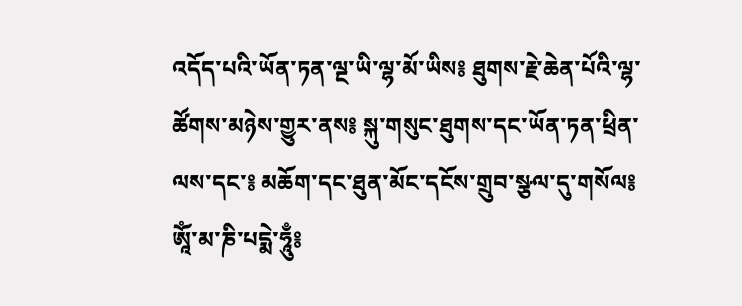འདོད་པའི་ཡོན་ཏན་ལྔ་ཡི་ལྷ་མོ་ཡིས༔ ཐུགས་རྗེ་ཆེན་པོའི་ལྷ་ཚོགས་མཉེས་གྱུར་ནས༔ སྐུ་གསུང་ཐུགས་དང་ཡོན་ཏན་ཕྲིན་ལས་དང་༔ མཆོག་དང་ཐུན་མོང་དངོས་གྲུབ་སྩལ་དུ་གསོལ༔ ཨཱོཾ་མ་ཎི་པདྨེ་ཧཱུྃ༔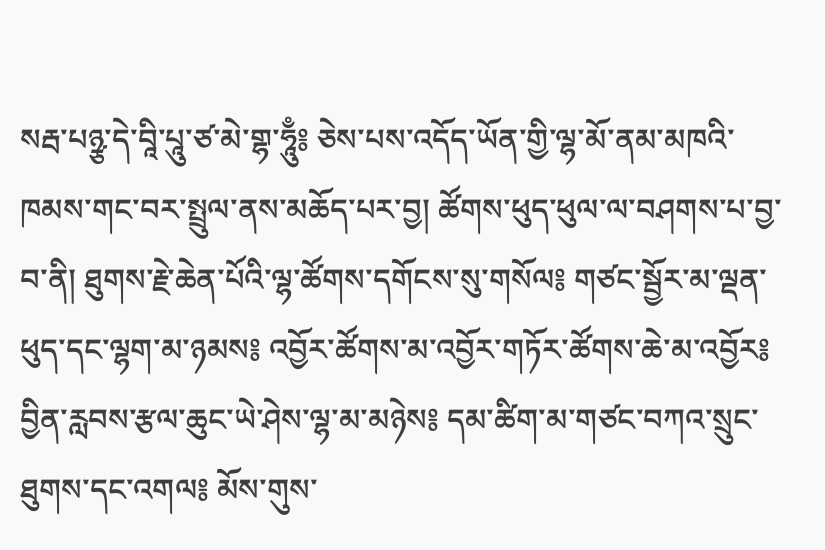སརྦ་པཉྩ་དེ་བཱི་པཱུ་ཙ་མེ་གྷ་ཧཱུྃ༔ ཅེས་པས་འདོད་ཡོན་གྱི་ལྷ་མོ་ནམ་མཁའི་ཁམས་གང་བར་སྤྲུལ་ནས་མཆོད་པར་བྱ། ཚོགས་ཕུད་ཕུལ་ལ་བཤགས་པ་བྱ་བ་ནི། ཐུགས་རྗེ་ཆེན་པོའི་ལྷ་ཚོགས་དགོངས་སུ་གསོལ༔ གཙང་སྦྱོར་མ་ལྡན་ཕུད་དང་ལྷག་མ་ཉམས༔ འབྱོར་ཚོགས་མ་འབྱོར་གཏོར་ཚོགས་ཆེ་མ་འབྱོར༔ བྱིན་རླབས་རྩལ་ཆུང་ཡེ་ཤེས་ལྷ་མ་མཉེས༔ དམ་ཚིག་མ་གཙང་བཀའ་སྲུང་ཐུགས་དང་འགལ༔ མོས་གུས་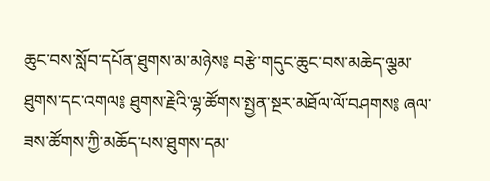ཆུང་བས་སློབ་དཔོན་ཐུགས་མ་མཉེས༔ བརྩེ་གདུང་ཆུང་བས་མཆེད་ལྕམ་ཐུགས་དང་འགལ༔ ཐུགས་རྗེའི་ལྷ་ཚོགས་སྤྱན་སྔར་མཐོལ་ལོ་བཤགས༔ ཞལ་ཟས་ཚོགས་ཀྱི་མཆོད་པས་ཐུགས་དམ་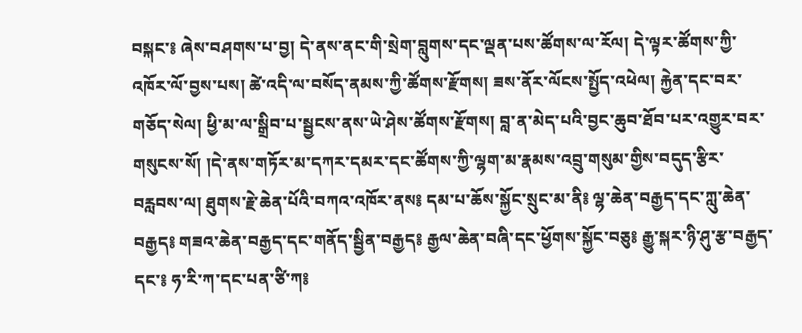བསྐང་༔ ཞེས་བཤགས་པ་བྱ། དེ་ནས་ནང་གི་སྲེག་བླུགས་དང་ལྡན་པས་ཚོགས་ལ་རོལ། དེ་ལྟར་ཚོགས་ཀྱི་འཁོར་ལོ་བྱས་པས། ཚེ་འདི་ལ་བསོད་ནམས་ཀྱི་ཚོགས་རྫོགས། ཟས་ནོར་ལོངས་སྤྱོད་འཕེལ། རྐྱེན་དང་བར་གཅོད་སེལ། ཕྱི་མ་ལ་སྒྲིབ་པ་སྦྱངས་ནས་ཡེ་ཤེས་ཚོགས་རྫོགས། བླ་ན་མེད་པའི་བྱང་ཆུབ་ཐོབ་པར་འགྱུར་བར་གསུངས་སོ། །དེ་ནས་གཏོར་མ་དཀར་དམར་དང་ཚོགས་ཀྱི་ལྷག་མ་རྣམས་འབྲུ་གསུམ་གྱིས་བདུད་རྩིར་བརླབས་ལ། ཐུགས་རྗེ་ཆེན་པོའི་བཀའ་འཁོར་ནས༔ དམ་པ་ཆོས་སྐྱོང་སྲུང་མ་ནི༔ ལྷ་ཆེན་བརྒྱད་དང་ཀླུ་ཆེན་བརྒྱད༔ གཟའ་ཆེན་བརྒྱད་དང་གནོད་སྦྱིན་བརྒྱད༔ རྒྱལ་ཆེན་བཞི་དང་ཕྱོགས་སྐྱོང་བཅུ༔ རྒྱུ་སྐར་ཉི་ཤུ་རྩ་བརྒྱད་དང་༔ ཧ་རི་ཀ་དང་པན་ཙི་ཀ༔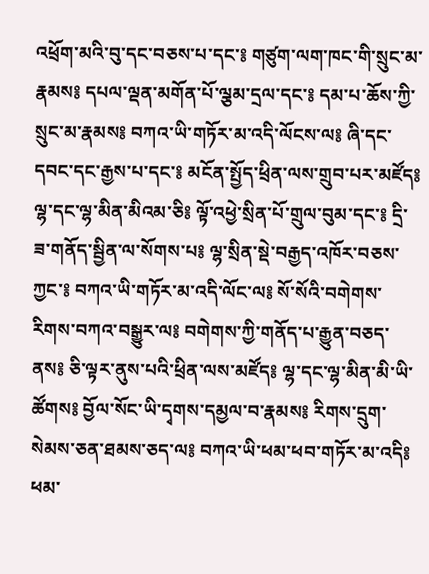འཕྲོག་མའི་བུ་དང་བཅས་པ་དང་༔ གཙུག་ལག་ཁང་གི་སྲུང་མ་རྣམས༔ དཔལ་ལྡན་མགོན་པོ་ལྕམ་དྲལ་དང་༔ དམ་པ་ཆོས་ཀྱི་སྲུང་མ་རྣམས༔ བཀའ་ཡི་གཏོར་མ་འདི་ལོངས་ལ༔ ཞི་དང་དབང་དང་རྒྱས་པ་དང་༔ མངོན་སྤྱོད་ཕྲིན་ལས་གྲུབ་པར་མཛོད༔ ལྷ་དང་ལྷ་མིན་མིའམ་ཅི༔ ལྟོ་འཕྱེ་སྲིན་པོ་གྲུལ་བུམ་དང་༔ དྲི་ཟ་གནོད་སྦྱིན་ལ་སོགས་པ༔ ལྷ་སྲིན་སྡེ་བརྒྱད་འཁོར་བཅས་ཀྱང་༔ བཀའ་ཡི་གཏོར་མ་འདི་ལོང་ལ༔ སོ་སོའི་བགེགས་རིགས་བཀའ་བསྒྱུར་ལ༔ བགེགས་ཀྱི་གནོད་པ་རྒྱུན་བཅད་ནས༔ ཅི་ལྟར་ནུས་པའི་ཕྲིན་ལས་མཛོད༔ ལྷ་དང་ལྷ་མིན་མི་ཡི་ཚོགས༔ བྱོལ་སོང་ཡི་དྭགས་དམྱལ་བ་རྣམས༔ རིགས་དྲུག་སེམས་ཅན་ཐམས་ཅད་ལ༔ བཀའ་ཡི་ཕམ་ཕབ་གཏོར་མ་འདི༔ ཕམ་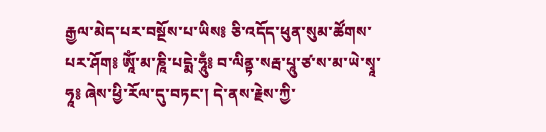རྒྱལ་མེད་པར་བསྔོས་པ་ཡིས༔ ཅི་འདོད་ཕུན་སུམ་ཚོགས་པར་ཤོག༔ ཨཱོཾ་མ་ཎཱི་པདྨེ་ཧཱུྃ༔ བ་ལིནྟ་སརྦ་པཱུ་ཙ་ས་མ་ཡེ་སྭཱ་ཧཱ༔ ཞེས་ཕྱི་རོལ་དུ་བཏང་། དེ་ནས་རྗེས་ཀྱི་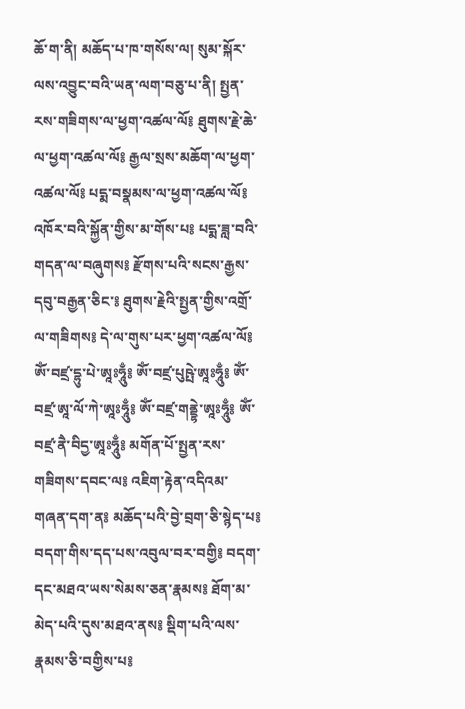ཆོ་ག་ནི། མཆོད་པ་ཁ་གསོས་ལ། སུམ་སྐོར་ལས་འབྱུང་བའི་ཡན་ལག་བཅུ་པ་ནི། སྤྱན་རས་གཟིགས་ལ་ཕྱག་འཚལ་ལོ༔ ཐུགས་རྗེ་ཆེ་ལ་ཕྱག་འཚལ་ལོ༔ རྒྱལ་སྲས་མཆོག་ལ་ཕྱག་འཚལ་ལོ༔ པདྨ་བསྣམས་ལ་ཕྱག་འཚལ་ལོ༔ འཁོར་བའི་སྐྱོན་གྱིས་མ་གོས་པ༔ པདྨ་ཟླ་བའི་གདན་ལ་བཞུགས༔ རྫོགས་པའི་སངས་རྒྱས་དབུ་བརྒྱན་ཅིང་༔ ཐུགས་རྗེའི་སྤྱན་གྱིས་འགྲོ་ལ་གཟིགས༔ དེ་ལ་གུས་པར་ཕྱག་འཚལ་ལོ༔ ཨོཾ་བཛྲ་དྷུ་པེ་ཨཱཿཧཱུྃ༔ ཨོཾ་བཛྲ་པུཥྤེ་ཨཱཿཧཱུྃ༔ ཨོཾ་བཛྲ་ཨཱ་ལོ་ཀེ་ཨཱཿཧཱུྃ༔ ཨོཾ་བཛྲ་གནྡྷེ་ཨཱཿཧཱུྃ༔ ཨོཾ་བཛྲ་ནཻ་བིདྱ་ཨཱཿཧཱུྃ༔ མགོན་པོ་སྤྱན་རས་གཟིགས་དབང་ལ༔ འཇིག་རྟེན་འདིའམ་གཞན་དག་ན༔ མཆོད་པའི་བྱེ་བྲག་ཅི་སྙེད་པ༔ བདག་གིས་དད་པས་འབུལ་བར་བགྱི༔ བདག་དང་མཐའ་ཡས་སེམས་ཅན་རྣམས༔ ཐོག་མ་མེད་པའི་དུས་མཐའ་ནས༔ སྡིག་པའི་ལས་རྣམས་ཅི་བགྱིས་པ༔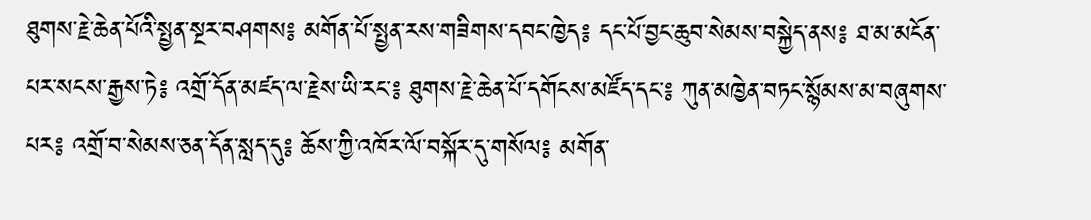ཐུགས་རྗེ་ཆེན་པོའི་སྤྱན་སྔར་བཤགས༔ མགོན་པོ་སྤྱན་རས་གཟིགས་དབང་ཁྱེད༔ དང་པོ་བྱང་ཆུབ་སེམས་བསྐྱེད་ནས༔ ཐ་མ་མངོན་པར་སངས་རྒྱས་ཏེ༔ འགྲོ་དོན་མཛད་ལ་རྗེས་ཡི་རང་༔ ཐུགས་རྗེ་ཆེན་པོ་དགོངས་མཛོད་དང་༔ ཀུན་མཁྱེན་བཏང་སྙོམས་མ་བཞུགས་པར༔ འགྲོ་བ་སེམས་ཅན་དོན་སླད་དུ༔ ཆོས་ཀྱི་འཁོར་ལོ་བསྐོར་དུ་གསོལ༔ མགོན་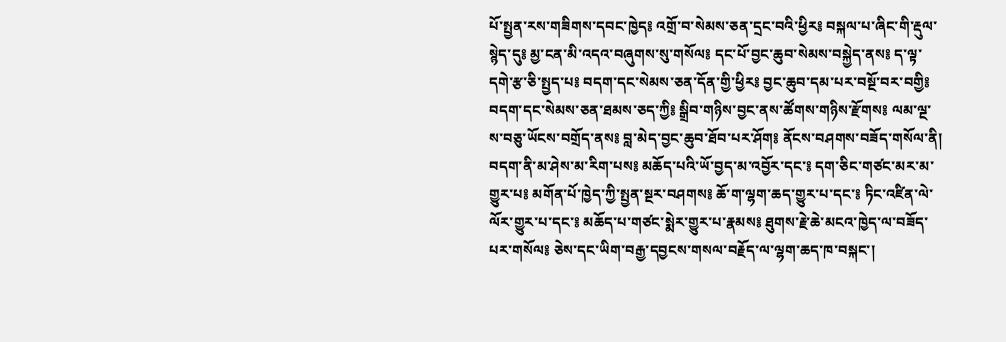པོ་སྤྱན་རས་གཟིགས་དབང་ཁྱེད༔ འགྲོ་བ་སེམས་ཅན་དྲང་བའི་ཕྱིར༔ བསྐལ་པ་ཞིང་གི་རྡུལ་སྙེད་དུ༔ མྱ་ངན་མི་འདའ་བཞུགས་སུ་གསོལ༔ དང་པོ་བྱང་ཆུབ་སེམས་བསྐྱེད་ནས༔ ད་ལྟ་དགེ་རྩ་ཅི་སྤྱད་པ༔ བདག་དང་སེམས་ཅན་དོན་གྱི་ཕྱིར༔ བྱང་ཆུབ་དམ་པར་བསྔོ་བར་བགྱི༔ བདག་དང་སེམས་ཅན་ཐམས་ཅད་ཀྱི༔ སྒྲིབ་གཉིས་བྱང་ནས་ཚོགས་གཉིས་རྫོགས༔ ལམ་ལྔ་ས་བཅུ་ཡོངས་བགྲོད་ནས༔ བླ་མེད་བྱང་ཆུབ་ཐོབ་པར་ཤོག༔ ནོངས་བཤགས་བཟོད་གསོལ་ནི། བདག་ནི་མ་ཤེས་མ་རིག་པས༔ མཆོད་པའི་ཡོ་བྱད་མ་འབྱོར་དང་༔ དག་ཅིང་གཙང་མར་མ་གྱུར་པ༔ མགོན་པོ་ཁྱེད་ཀྱི་སྤྱན་སྔར་བཤགས༔ ཆོ་ག་ལྷག་ཆད་གྱུར་པ་དང་༔ ཏིང་འཛིན་ལེ་ལོར་གྱུར་པ་དང་༔ མཆོད་པ་གཙང་སྨེར་གྱུར་པ་རྣམས༔ ཐུགས་རྗེ་ཆེ་མངའ་ཁྱེད་ལ་བཟོད་པར་གསོལ༔ ཅེས་དང་ཡིག་བརྒྱ་དབྱངས་གསལ་བརྗོད་ལ་ལྷག་ཆད་ཁ་བསྐང་།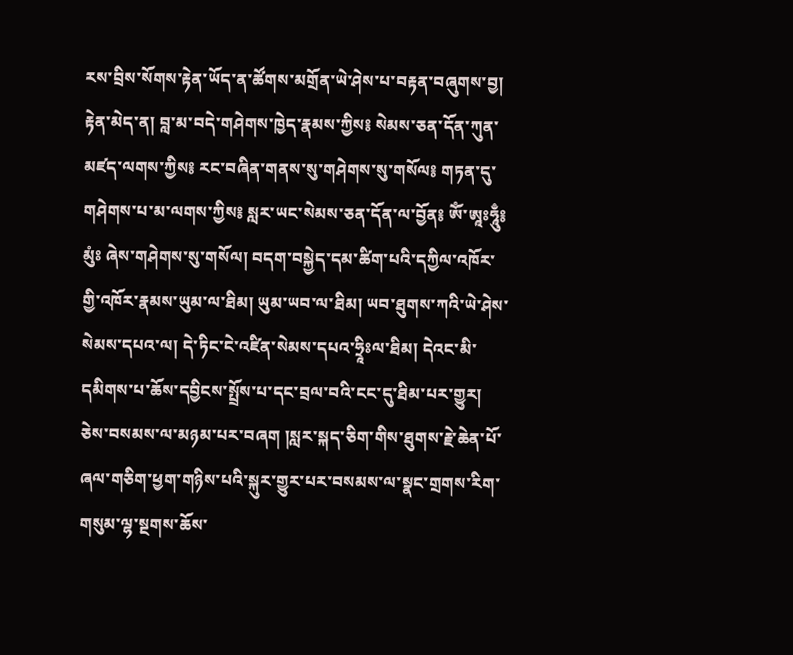རས་བྲིས་སོགས་རྟེན་ཡོད་ན་ཚོགས་མགྲོན་ཡེ་ཤེས་པ་བརྟན་བཞུགས་བྱ། རྟེན་མེད་ན། བླ་མ་བདེ་གཤེགས་ཁྱེད་རྣམས་ཀྱིས༔ སེམས་ཅན་དོན་ཀུན་མཛད་ལགས་ཀྱིས༔ རང་བཞིན་གནས་སུ་གཤེགས་སུ་གསོལ༔ གཏན་དུ་གཤེགས་པ་མ་ལགས་ཀྱིས༔ སླར་ཡང་སེམས་ཅན་དོན་ལ་བྱོན༔ ཨོཾ་ཨཱཿཧཱུྃ༔ མུཾཿ ཞེས་གཤེགས་སུ་གསོལ། བདག་བསྐྱེད་དམ་ཚིག་པའི་དཀྱིལ་འཁོར་གྱི་འཁོར་རྣམས་ཡུམ་ལ་ཐིམ། ཡུམ་ཡབ་ལ་ཐིམ། ཡབ་ཐུགས་ཀའི་ཡེ་ཤེས་སེམས་དཔའ་ལ། དེ་ཏིང་ངེ་འཛིན་སེམས་དཔའ་ཧྲཱིཿལ་ཐིམ། དེའང་མི་དམིགས་པ་ཆོས་དབྱིངས་སྤྲོས་པ་དང་བྲལ་བའི་ངང་དུ་ཐིམ་པར་གྱུར། ཅེས་བསམས་ལ་མཉམ་པར་བཞག །སླར་སྐད་ཅིག་གིས་ཐུགས་རྗེ་ཆེན་པོ་ཞལ་གཅིག་ཕྱག་གཉིས་པའི་སྐུར་གྱུར་པར་བསམས་ལ་སྣང་གྲགས་རིག་གསུམ་ལྷ་སྔགས་ཆོས་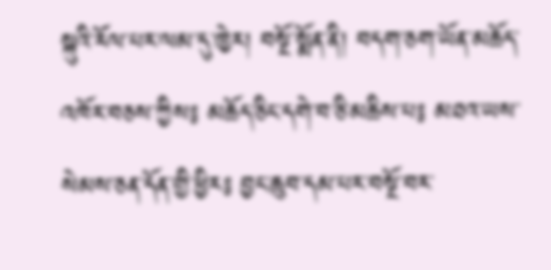སྐུའི་རོལ་པར་ལམ་དུ་ཁྱེར། བསྔོ་སྨོན་ནི། བདག་ཅག་ཡོན་མཆོད་འཁོར་བཅས་ཀྱིས༔ མཆོད་ཅིང་དགེ་བ་ཅི་མཆིས་པ༔ མཐའ་ཡས་སེམས་ཅན་དོན་གྱི་ཕྱིར༔ བྱང་ཆུབ་དམ་པར་བསྔོ་བར་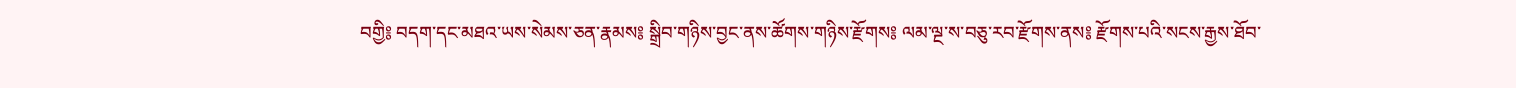བགྱི༔ བདག་དང་མཐའ་ཡས་སེམས་ཅན་རྣམས༔ སྒྲིབ་གཉིས་བྱང་ནས་ཚོགས་གཉིས་རྫོགས༔ ལམ་ལྔ་ས་བཅུ་རབ་རྫོགས་ནས༔ རྫོགས་པའི་སངས་རྒྱས་ཐོབ་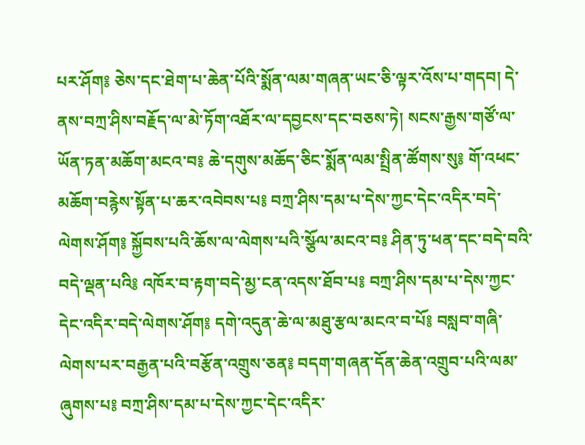པར་ཤོག༔ ཅེས་དང་ཐེག་པ་ཆེན་པོའི་སྨོན་ལམ་གཞན་ཡང་ཅི་ལྟར་འོས་པ་གདབ། དེ་ནས་བཀྲ་ཤིས་བརྗོད་ལ་མེ་ཏོག་འཐོར་ལ་དབྱངས་དང་བཅས་ཏེ། སངས་རྒྱས་གཙོ་ལ་ཡོན་ཏན་མཆོག་མངའ་བ༔ ཆེ་དགུས་མཆོད་ཅིང་སྨོན་ལམ་སྤྲིན་ཚོགས་སུ༔ གོ་འཕང་མཆོག་བརྙེས་སྟོན་པ་ཆར་འབེབས་པ༔ བཀྲ་ཤིས་དམ་པ་དེས་ཀྱང་དེང་འདིར་བདེ་ལེགས་ཤོག༔ སྐྱོབས་པའི་ཆོས་ལ་ལེགས་པའི་སྩོལ་མངའ་བ༔ ཤིན་ཏུ་ཕན་དང་བདེ་བའི་བདེ་ལྡན་པའི༔ འཁོར་བ་རྟག་བདེ་མྱ་ངན་འདས་ཐོབ་པ༔ བཀྲ་ཤིས་དམ་པ་དེས་ཀྱང་དེང་འདིར་བདེ་ལེགས་ཤོག༔ དགེ་འདུན་ཆེ་ལ་མཐུ་རྩལ་མངའ་བ་པོ༔ བསླབ་གཞི་ལེགས་པར་བརྒྱན་པའི་བརྩོན་འགྲུས་ཅན༔ བདག་གཞན་དོན་ཆེན་འགྲུབ་པའི་ལམ་ཞུགས་པ༔ བཀྲ་ཤིས་དམ་པ་དེས་ཀྱང་དེང་འདིར་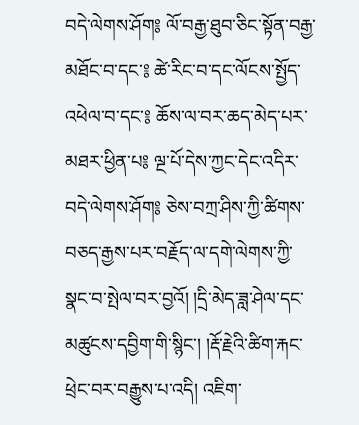བདེ་ལེགས་ཤོག༔ ལོ་བརྒྱ་ཐུབ་ཅིང་སྟོན་བརྒྱ་མཐོང་བ་དང་༔ ཚེ་རིང་བ་དང་ལོངས་སྤྱོད་འཕེལ་བ་དང་༔ ཆོས་ལ་བར་ཆད་མེད་པར་མཐར་ཕྱིན་པ༔ ལྔ་པོ་དེས་ཀྱང་དེང་འདིར་བདེ་ལེགས་ཤོག༔ ཅེས་བཀྲ་ཤིས་ཀྱི་ཚིགས་བཅད་རྒྱས་པར་བརྗོད་ལ་དགེ་ལེགས་ཀྱི་སྣང་བ་སྤེལ་བར་བྱའོ། །དྲི་མེད་ཟླ་ཤེལ་དང་མཚུངས་དབྱིག་གི་སྙིང་། །རྡོ་རྗེའི་ཚིག་རྐང་ཕྲེང་བར་བརྒྱུས་པ་འདི། འཇིག་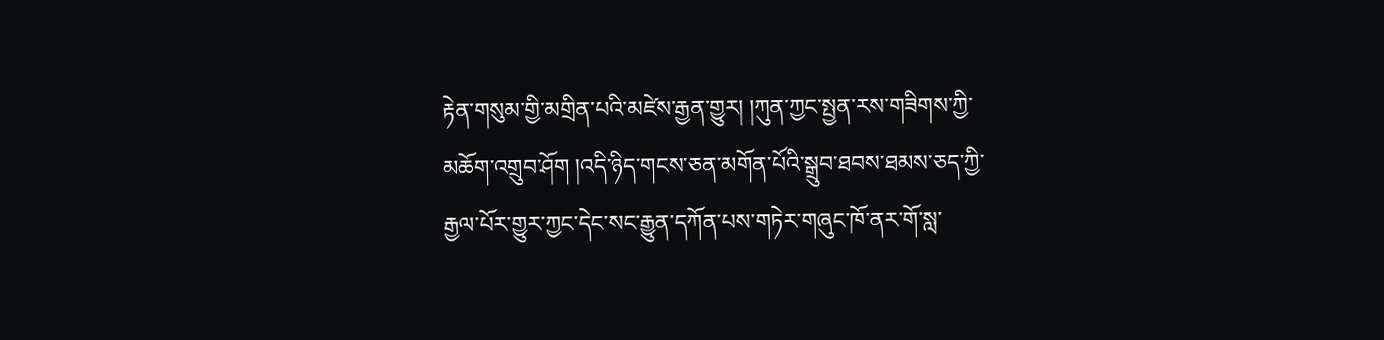རྟེན་གསུམ་གྱི་མགྲིན་པའི་མཛེས་རྒྱན་གྱུར། །ཀུན་ཀྱང་སྤྱན་རས་གཟིགས་ཀྱི་མཆོག་འགྲུབ་ཤོག །འདི་ཉིད་གངས་ཅན་མགོན་པོའི་སྒྲུབ་ཐབས་ཐམས་ཅད་ཀྱི་རྒྱལ་པོར་གྱུར་ཀྱང་དེང་སང་རྒྱུན་དཀོན་པས་གཏེར་གཞུང་ཁོ་ནར་གོ་སླ་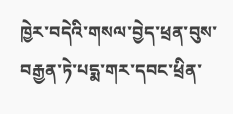ཁྱེར་བདེའི་གསལ་བྱེད་ཕྲན་བུས་བརྒྱན་ཏེ་པདྨ་གར་དབང་ཕྲིན་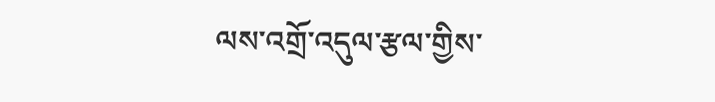ལས་འགྲོ་འདུལ་རྩལ་གྱིས་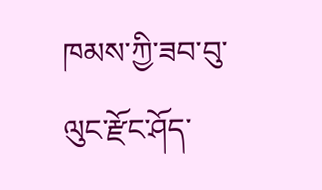ཁམས་ཀྱི་ཟབ་བུ་ལུང་རྫོང་ཤོད་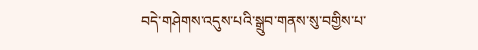བདེ་གཤེགས་འདུས་པའི་སྒྲུབ་གནས་སུ་བགྱིས་པ་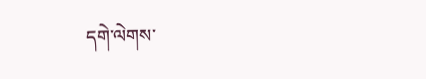དགེ་ལེགས་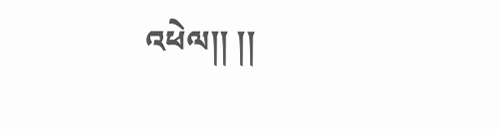འཕེལ།། །།